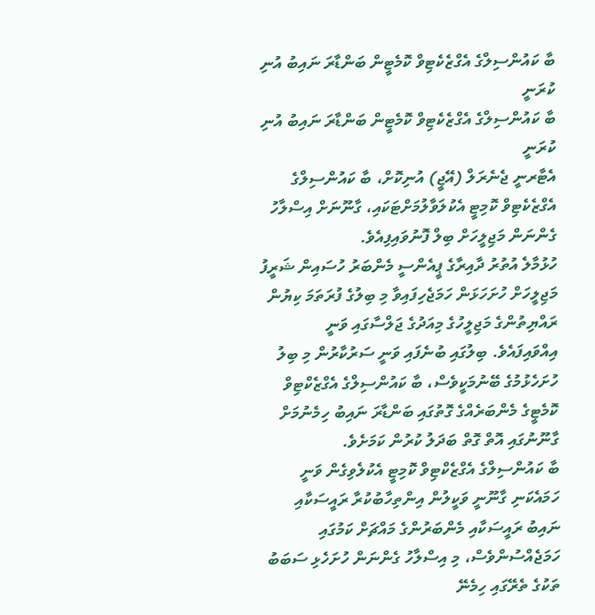ބާ ކައުންސިލްގެ އެގްޒެކެޓިވް ކޮމެޓީން ބަންޑާރަ ނައިބު އުނި ކުރަނީ
ބާ ކައުންސިލްގެ އެގްޒެކެޓިވް ކޮމެޓީން ބަންޑާރަ ނައިބު އުނި ކުރަނީ
އެޓާރނީ ޖެނެރަލް (އޭޖީ) އުނިކޮށް، ބާ ކައުންސިލްގެ އެގްޒެކެޓިވް ކޮމިޓީ އެކުލަވާލުމަށްޓަކައި، ގާނޫނަށް އިސްލާހު ގެންނަން މަޖިލީހަށް ބިލް ފޮނުވައިފިއެވެ.
ހުޅުމާލެ އުތުރު ދާއިރާގެ ޕީއެންސީ މެންބަރު ހުސައިން ޝަރީފު މަޖިލީހަށް ހުށަހަޅަން ހަމަޖެހިފައިވާ މި ބިލުގެ ފުރަތަމަ ކިޔުން ރައްޔިތުންގެ މަޖިލީހުގެ މިއަދުގެ ޖަލްސާގައި ވަނީ އިއްވައިފައެވެ. ބިލުގައި ބުނެފައި ވަނީ ސަރުކާރުން މި ބިލު ހުށަހެޅުމުގެ ބޭނުމަކީވެސް، ބާ ކައުންސިލްގެ އެގްޒެކްޓިވް ކޮމެޓީގެ މެންބަރެއްގެ ގޮތުގައި ބަންޑާރަ ނައިބު ހިމެނުމަށް ގާނޫނުގައި އޮތް ގޮތް ބަދަލު ކުރުން ކަމަށެވެ.
ބާ ކައުންސިލްގެ އެގްޒެކްޓިވް ކޮމިޓީ އެކުލެވިގެން ވަނީ ހަމައެކަނި ގާނޫނީ ވަކީލުން އިންތިހާބުކުރާ ރައީސަކާއި ނައިބު ރައީސަކާއި މެންބަރުންގެ މައްޗަށް ކަމުގައި ހަމަޖެއްސުންވެސް، މި އިސްލާހު ގެންނަން ހުށަހެޅި ސަބަބު ތަކުގެ ތެރޭގައި ހިމެނޭ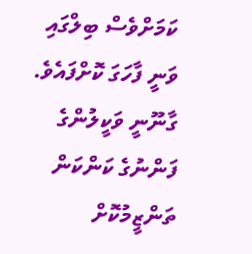ކަމަށްވެސް ބިލްގައި ވަނީ ފާހަގަ ކޮށްފައެވެ.
ގާނޫނީ ވަކީލުންގެ ފަންނުގެ ކަންކަން ތަންޒީމުކޮށް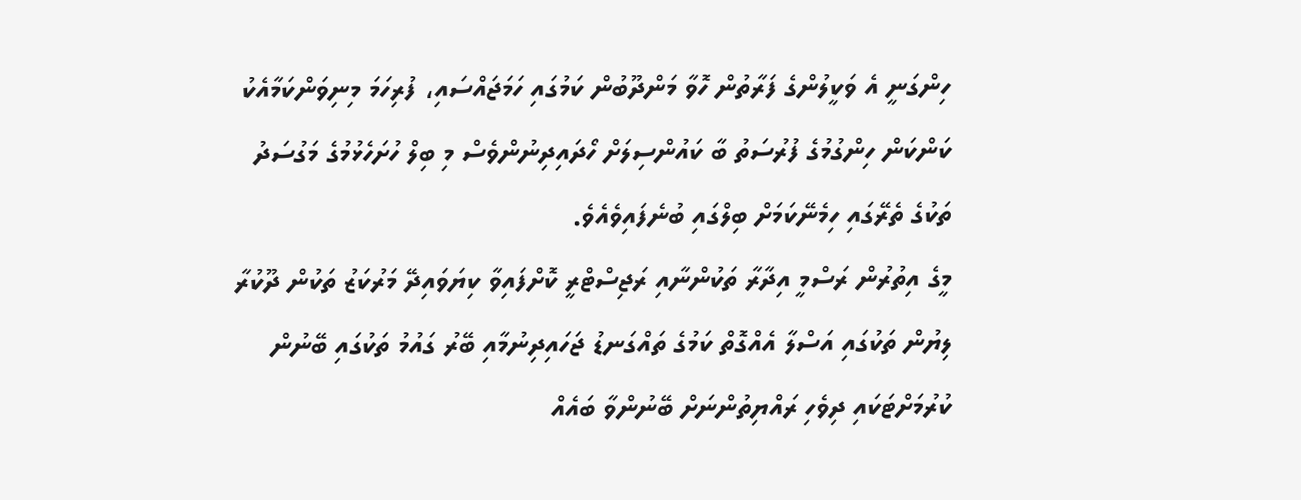ހިންގަނީ އެ ވަކީލުންގެ ފަރާތުން ހޮވާ މަންދޫބުން ކަމުގައި ހަމަޖައްސައި، ފުރިހަމަ މިނިވަންކަމާއެކު ކަންކަން ހިންގުމުގެ ފުރުސަތު ބާ ކައުންސިލަށް ހޯދައިދިނުންވެސް މި ބިލް ހުށަހެޅުމުގެ މަގުސަދު ތަކުގެ ތެރޭގައި ހިމެނޭކަމަށް ބިލްގައި ބުނެފައިވެއެވެ.
މީގެ އިތުރުން ރަސްމީ އިދާރާ ތަކުންނާއި ރަޖިސްޓްރީ ކޮށްފައިވާ ކިޔަވައިދޭ މަރުކަޒު ތަކުން ދޫކުރާ ލިޔުން ތަކުގައި އަސްލާ އެއްގޮތް ކަމުގެ ތައްގަނޑު ޖަހައިދިނުމާއި ބޭރު ގައުމު ތަކުގައި ބޭނުން ކުރުމަށްޓަކައި ދިވެހި ރައްޔިތުންނަށް ބޭނުންވާ ބައެއް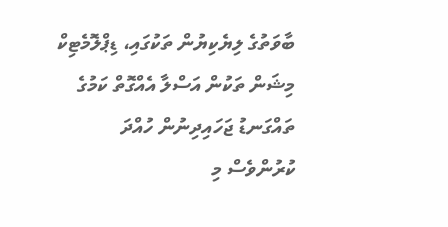ބާވަތުގެ ލިޔެކިޔުން ތަކުގައި، ޑިޕްލޮމެޓިކް މިޝަން ތަކުން އަސްލާ އެއްގޮތް ކަމުގެ ތައްގަނޑު ޖަހައިދިނުން ހުއްދަ ކުރުންވެސް މި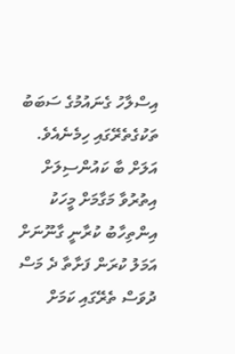އިސްލާހު ގެނައުމުގެ ސަބަބު ތަކުގެތެރޭގައި ހިމެނެއެވެ.
އަލަށް ބާ ކައުންސިލަށް އިތުރުވާ މަގާމަށް މީހަކު އިންތިހާބު ކުރާނީ ގާނޫނަށް އަމަލު ކުރަން ފަށާތާ ދެ މަސް ދުވަސް ތެރޭގައި ކަމަށް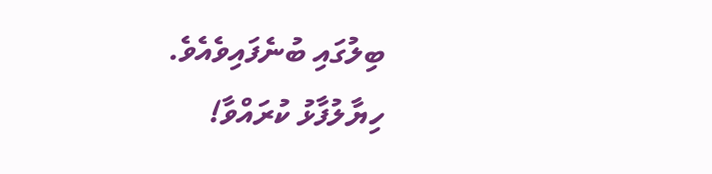ބިލުގައި ބުނެފައިވެއެވެ.
ހިޔާލުފާޅު ކުރައްވާ!